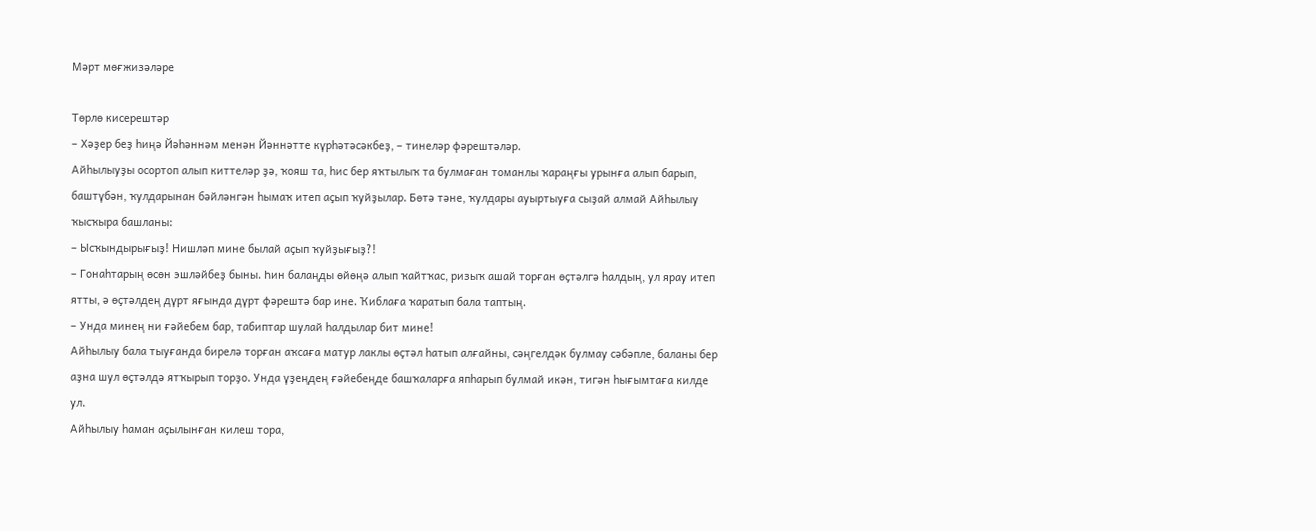Мәрт мөғжизәләре

Төрлө кисерештәр
– Хәҙер беҙ һиңә Йәһәннәм менән Йәннәтте күрһәтәсәкбеҙ, – тинеләр фәрештәләр.
Айһылыуҙы осортоп алып киттеләр ҙә, ҡояш та, һис бер яҡтылыҡ та булмаған томанлы ҡараңғы урынға алып барып, баштүбән, ҡулдарынан бәйләнгән һымаҡ итеп аҫып ҡуйҙылар. Бөтә тәне, ҡулдары ауыртыуға сыҙай алмай Айһылыу ҡысҡыра башланы:
– Ысҡындырығыҙ! Нишләп мине былай аҫып ҡуйҙығыҙ?!
– Гонаһтарың өсөн эшләйбеҙ быны. Һин балаңды өйөңә алып ҡайтҡас, ризыҡ ашай торған өҫтәлгә һалдың, ул ярау итеп ятты, ә өҫтәлдең дүрт яғында дүрт фәрештә бар ине. Ҡиблаға ҡаратып бала таптың.
– Унда минең ни ғәйебем бар, табиптар шулай һалдылар бит мине!
Айһылыу бала тыуғанда бирелә торған аҡсаға матур лаклы өҫтәл һатып алғайны, сәңгелдәк булмау сәбәпле, баланы бер аҙна шул өҫтәлдә ятҡырып торҙо. Унда үҙеңдең ғәйебеңде башҡаларға япһарып булмай икән, тигән һығымтаға килде ул.
Айһылыу һаман аҫылынған килеш тора,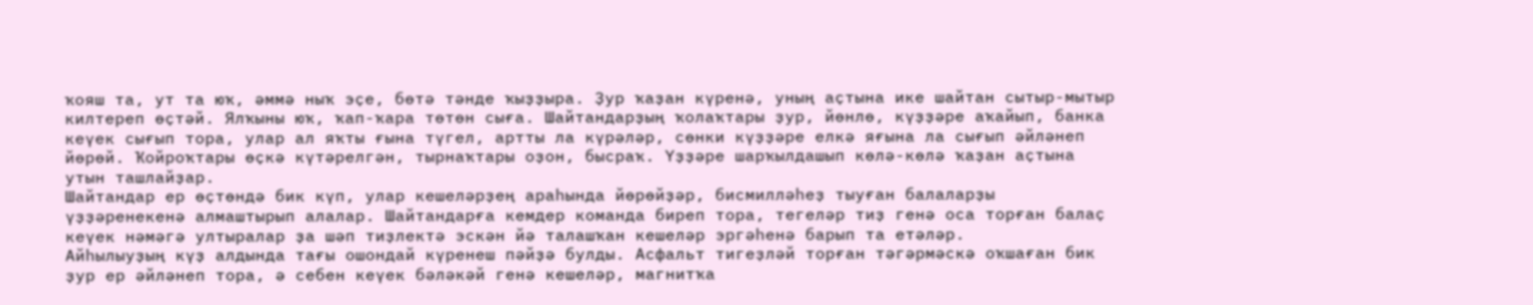ҡояш та, ут та юҡ, әммә ныҡ эҫе, бөтә тәнде ҡыҙҙыра. Ҙур ҡаҙан күренә, уның аҫтына ике шайтан сытыр-мытыр килтереп өҫтәй. Ялҡыны юҡ, ҡап-ҡара төтөн сыға. Шайтандарҙың ҡолаҡтары ҙур, йөнлө, күҙҙәре аҡайып, банка кеүек сығып тора, улар ал яҡты ғына түгел, артты ла күрәләр, сөнки күҙҙәре елкә яғына ла сығып әйләнеп йөрөй. Ҡойроҡтары өҫкә күтәрелгән, тырнаҡтары оҙон, бысраҡ. Үҙҙәре шарҡылдашып көлә-көлә ҡаҙан аҫтына утын ташлайҙар.
Шайтандар ер өҫтөндә бик күп, улар кешеләрҙең араһында йөрөйҙәр, бисмилләһеҙ тыуған балаларҙы үҙҙәренекенә алмаштырып алалар. Шайтандарға кемдер команда биреп тора, тегеләр тиҙ генә оса торған балаҫ кеүек нәмәгә ултыралар ҙа шәп тиҙлектә эскән йә талашҡан кешеләр эргәһенә барып та етәләр.
Айһылыуҙың күҙ алдында тағы ошондай күренеш пәйҙә булды. Асфальт тигеҙләй торған тәгәрмәскә оҡшаған бик ҙур ер әйләнеп тора, ә себен кеүек бәләкәй генә кешеләр, магнитҡа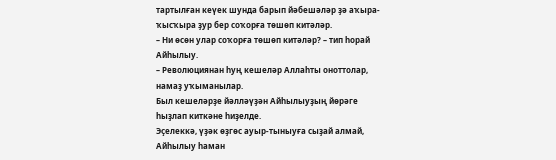тартылған кеүек шунда барып йәбешәләр ҙә аҡыра-ҡысҡыра ҙур бер соҡорға төшөп китәләр.
– Ни өсөн улар соҡорға төшөп китәләр? – тип һорай Айһылыу.
– Революциянан һуң кешеләр Аллаһты оноттолар, намаҙ уҡыманылар.
Был кешеләрҙе йәлләүҙән Айһылыуҙың йөрәге һыҙлап киткәне һиҙелде.
Эҫелеккә, үҙәк өҙгөс ауыр-тыныуға сыҙай алмай, Айһылыу һаман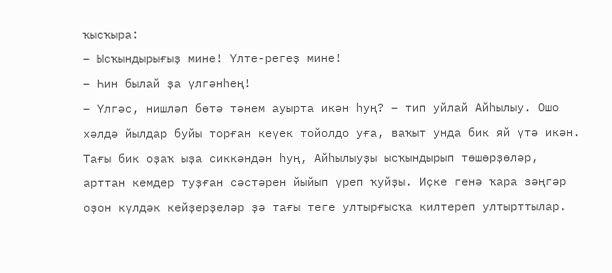ҡысҡыра:
– Ысҡындырығыҙ мине! Үлте-регеҙ мине!
– Һин былай ҙа үлгәнһең!
– Үлгәс, нишләп бөтә тәнем ауырта икән һуң? – тип уйлай Айһылыу. Ошо хәлдә йылдар буйы торған кеүек тойолдо уға, ваҡыт унда бик яй үтә икән. Тағы бик оҙаҡ ыҙа сиккәндән һуң, Айһылыуҙы ысҡындырып төшөрҙөләр, арттан кемдер туҙған сәстәрен йыйып үреп ҡуйҙы. Иҫке генә ҡара зәңгәр оҙон күлдәк кейҙерҙеләр ҙә тағы теге ултырғысҡа килтереп ултырттылар.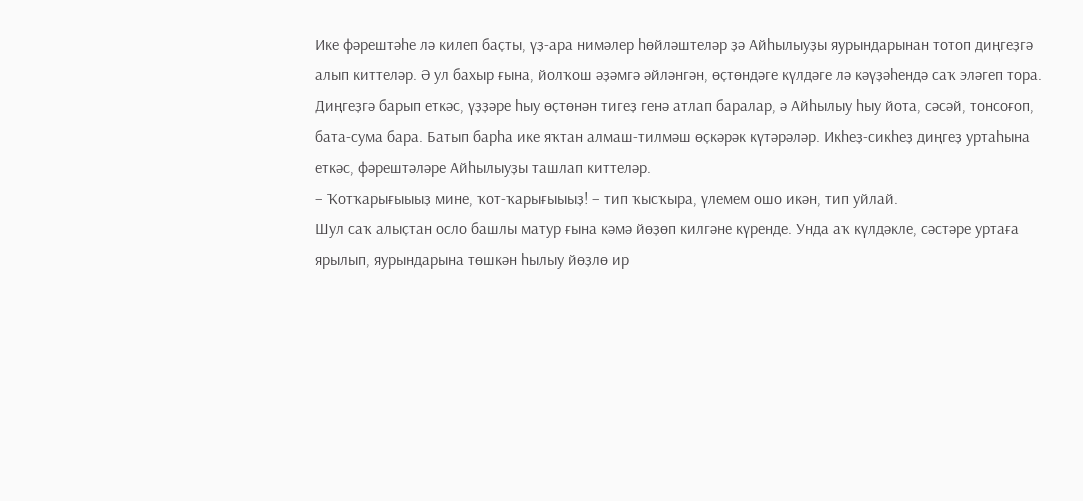Ике фәрештәһе лә килеп баҫты, үҙ-ара нимәлер һөйләштеләр ҙә Айһылыуҙы яурындарынан тотоп диңгеҙгә алып киттеләр. Ә ул бахыр ғына, йолҡош әҙәмгә әйләнгән, өҫтөндәге күлдәге лә кәүҙәһендә саҡ эләгеп тора. Диңгеҙгә барып еткәс, үҙҙәре һыу өҫтөнән тигеҙ генә атлап баралар, ә Айһылыу һыу йота, сәсәй, тонсоғоп, бата-сума бара. Батып барһа ике яҡтан алмаш-тилмәш өҫкәрәк күтәрәләр. Икһеҙ-сикһеҙ диңгеҙ уртаһына еткәс, фәрештәләре Айһылыуҙы ташлап киттеләр.
– Ҡотҡарығыыыҙ мине, ҡот-ҡарығыыыҙ! – тип ҡысҡыра, үлемем ошо икән, тип уйлай.
Шул саҡ алыҫтан осло башлы матур ғына кәмә йөҙөп килгәне күренде. Унда аҡ күлдәкле, сәстәре уртаға ярылып, яурындарына төшкән һылыу йөҙлө ир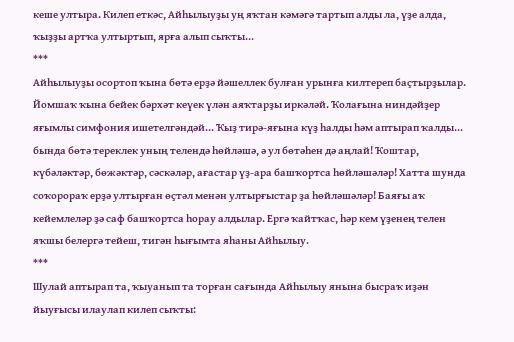кеше ултыра. Килеп еткәс, Айһылыуҙы уң яҡтан кәмәгә тартып алды ла, үҙе алда, ҡыҙҙы артҡа ултыртып, ярға алып сыҡты...
***
Айһылыуҙы осортоп ҡына бөтә ерҙә йәшеллек булған урынға килтереп баҫтырҙылар. Йомшаҡ ҡына бейек бәрхәт кеүек үлән аяҡтарҙы иркәләй. Ҡолағына ниндәйҙер яғымлы симфония ишетелгәндәй... Ҡыҙ тирә-яғына күҙ һалды һәм аптырап ҡалды... бында бөтә тереклек уның телендә һөйләшә, ә ул бөтәһен дә аңлай! Ҡоштар, күбәләктәр, бөжәктәр, сәскәләр, ағастар үҙ-ара башҡортса һөйләшәләр! Хатта шунда соҡорораҡ ерҙә ултырған өҫтәл менән ултырғыстар ҙа һөйләшәләр! Баяғы аҡ кейемлеләр ҙә саф башҡортса һорау алдылар. Ергә ҡайтҡас, һәр кем үҙенең телен яҡшы белергә тейеш, тигән һығымта яһаны Айһылыу.
***
Шулай аптырап та, ҡыуанып та торған сағында Айһылыу янына бысраҡ иҙән йыуғысы илаулап килеп сыҡты: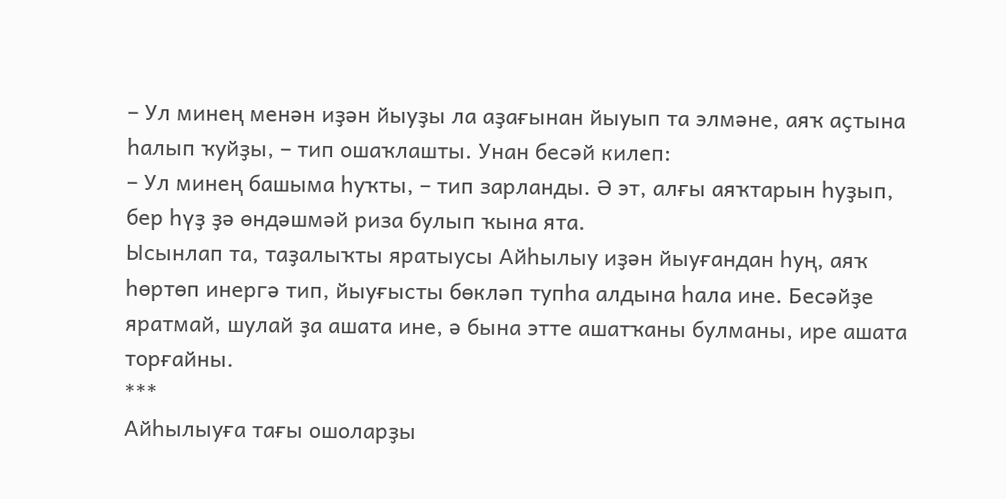– Ул минең менән иҙән йыуҙы ла аҙағынан йыуып та элмәне, аяҡ аҫтына һалып ҡуйҙы, – тип ошаҡлашты. Унан бесәй килеп:
– Ул минең башыма һуҡты, – тип зарланды. Ә эт, алғы аяҡтарын һуҙып, бер һүҙ ҙә өндәшмәй риза булып ҡына ята.
Ысынлап та, таҙалыҡты яратыусы Айһылыу иҙән йыуғандан һуң, аяҡ һөртөп инергә тип, йыуғысты бөкләп тупһа алдына һала ине. Бесәйҙе яратмай, шулай ҙа ашата ине, ә бына этте ашатҡаны булманы, ире ашата торғайны.
***
Айһылыуға тағы ошоларҙы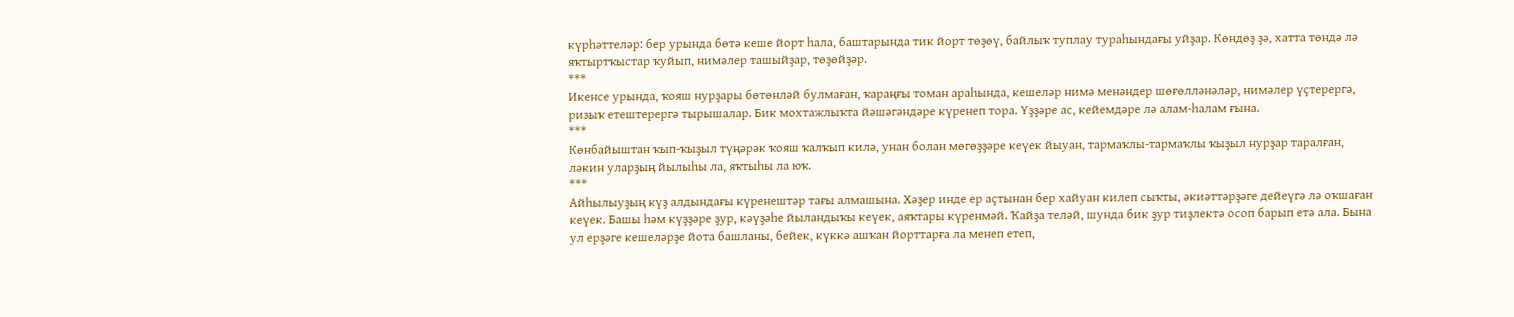күрһәттеләр: бер урында бөтә кеше йорт һала, баштарында тик йорт төҙөү, байлыҡ туплау тураһындағы уйҙар. Көндөҙ ҙә, хатта төндә лә яҡтыртҡыстар ҡуйып, нимәлер ташыйҙар, төҙөйҙәр.
***
Икенсе урында, ҡояш нурҙары бөтөнләй булмаған, ҡараңғы томан араһында, кешеләр нимә менәндер шөғөлләнәләр, нимәлер үҫтерергә, ризыҡ етештерергә тырышалар. Бик мохтажлыҡта йәшәгәндәре күренеп тора. Үҙҙәре ас, кейемдәре лә алам-һалам ғына.
***
Көнбайыштан ҡып-ҡыҙыл түңәрәк ҡояш ҡалҡып килә, унан болан мөгөҙҙәре кеүек йыуан, тармаҡлы-тармаҡлы ҡыҙыл нурҙар таралған, ләкин уларҙың йылыһы ла, яҡтыһы ла юҡ.
***
Айһылыуҙың күҙ алдындағы күренештәр тағы алмашына. Хәҙер инде ер аҫтынан бер хайуан килеп сыҡты, әкиәттәрҙәге дейеүгә лә оҡшаған кеүек. Башы һәм күҙҙәре ҙур, кәүҙәһе йыландыҡы кеүек, аяҡтары күренмәй. Ҡайҙа теләй, шунда бик ҙур тиҙлектә осоп барып етә ала. Бына ул ерҙәге кешеләрҙе йота башланы, бейек, күккә ашҡан йорттарға ла менеп етеп,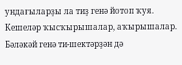ундағыларҙы ла тиҙ генә йотоп ҡуя. Кешеләр ҡысҡырышалар, аҡырышалар. Бәләкәй генә ти-шектәрҙән дә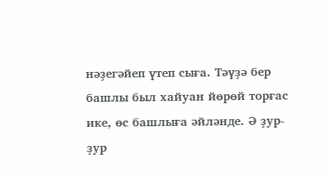нәҙегәйеп үтеп сыға. Тәүҙә бер башлы был хайуан йөрөй торғас ике, өс башлыға әйләнде. Ә ҙур-ҙур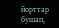йорттар бушап,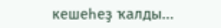кешеһеҙ ҡалды...